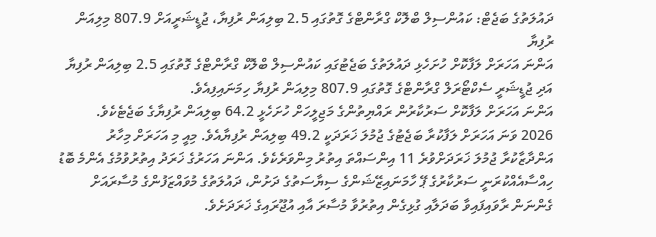ދައުލަތުގެ ބަޖެޓް: ކައުންސިލް ބްލޮކް ގްރާންޓްގެ ގޮތުގައި 2.5 ބިލިއަން ރުފިޔާ، ޖުޑީޝަރީއަށް 807.9 މިލިއަން ރުފިޔާ
އަންނަ އަހަރަށް ލަފާކޮށް ހުށަހެޅި ދައުލަތުގެ ބަޖެޓުގައި ކައުންސިލް ބްލޮކް ގްރާންޓްގެ ގޮތުގައި 2.5 ބިލިއަން ރުފިޔާ އަދި ޖުޑީޝަރީ ސެކްޓޯރަލް ގްރާންޓްގެ ގޮތުގައި 807.9 މިލިއަން ރުފިޔާ ހިމަނައިފިއެވެ.
އަންނަ އަހަރަށް ލަފާކޮށް ސަރުކާރުން ރައްޔިތުންގެ މަޖިލީހަށް ހުށަހެޅީ 64.2 ބިލިއަން ރުފިޔާގެ ބަޖެޓެކެވެ.
2026 ވަނަ އަހަރަށް ލަފާކުރާ ބަޖެޓުގެ ޖުމުލަ ޚަރަދަކީ 49.2 ބިލިއަން ރުފިޔާއެވެ. މިއީ މި އަހަރަށް މިހާރު އަންދާޒާކުރާ ޖުމުލަ ޚަރަދަށްވުރެ 11 އިންސައްތަ އިތުރު މިންވަރެކެވެ. އަންނަ އަހަރުގެ ޚަރަދު އިތުރުވުމުގެ އެންމެ ބޮޑު ހިއްސާއެއްކުރަނީ ސަރުކާރުގެ ޕޭ ހާމަނައިޒޭޝަންގެ ސިޔާސަތުގެ ދަށުން، ދައުލަތުގެ މުވައްޒަފުންގެ މުސާރައަށް ގެންނަން ރާވައިފައިވާ ބަދަލާއި ގުޅިގެން އިތުރުވާ މުސާރަ އާއި އުޖޫރައިގެ ޚަރަދަށެވެ.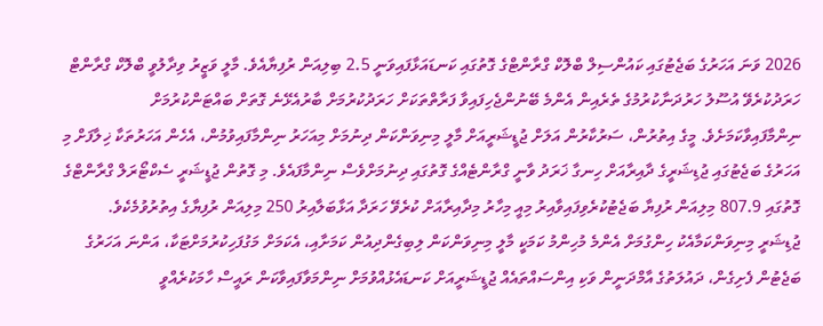2026 ވަނަ އަހަރުގެ ބަޖެޓުގައި ކައުންސިލް ބްލޮކް ގްރާންޓްގެ ގޮތުގައި ކަނޑައަޅާފައިވަނީ 2.5 ބިލިއަން ރުފިޔާއެވެ. މާލީ ވަޒީރު ވިދާލުވީ ބްލޮކް ގްރާންޓް ހަރަދުކުރެވޭ އުސޫލު ހަރުދަނާކުރުމުގެ ތެރެއިން އެންމެ ބޭނުންޖެހިފައިވާ ފަރާތްތަކަށް ހަރަދުކުރުމަށް ބާރުއެޅޭނެ ގޮތަށް ބައްޓަންކުރުމަށް ނިންމާފައިވާކަމަށެވެ. މީގެ އިތުރުން، ސަރުކާރުން އަލަށް ޖުޑީޝަރީއަށް މާލީ މިނިވަންކަން ދިނުމަށް މިއަހަރު ނިންމާފައިވުމުން، އެހެން އަހަރުތަކާ ޚިލާފަށް މި އަހަރުގެ ބަޖެޓުގައި ޖުޑިޝަރީގެ ދާއިރާއަށް ހިނގާ ޚަރަދު ވާނީ ގްރާންޓެއްގެ ގޮތުގައި ދިނުމަށްވެސް ނިންމާފައެވެ. މި ގޮތުން ޖުޑީޝަރީ ސެކްޓޯރަލް ގްރާންޓްގެ ގޮތުގައި 807.9 މިލިއަން ރުފިޔާ ބަޖެޓުކުރެވިފައިވާއިރު މިއީ މިހާރު މިދާއިރާއަށް ކުރެވޭ ހަރަދާ އަޅާބަލާއިރު 250 މިލިއަން ރުފިޔާގެ އިތުރުވުމެކެވެ.
ޖުޑިޝަރީ މިނިވަންކަމާއެކު ހިންގުމަށް އެންމެ މުހިންމު ކަމަކީ މާލީ މިނިވަންކަން ލިބިގެންދިއުން ކަމަށާއި، އެކަމަށް މަގުފަހިކުރުމަށްޓަކާ، އަންނަ އަހަރުގެ ބަޖެޓުން ފެށިގެން، ދައުލަތުގެ އާމްދަނީން ވަކި އިންސައްތައެއް ޖުޑީޝަރީއަށް ކަނޑައެޅުއްވުމަށް ނިންމަވާފައިވާކަން ރައީސް ހާމަކުރެއްވީ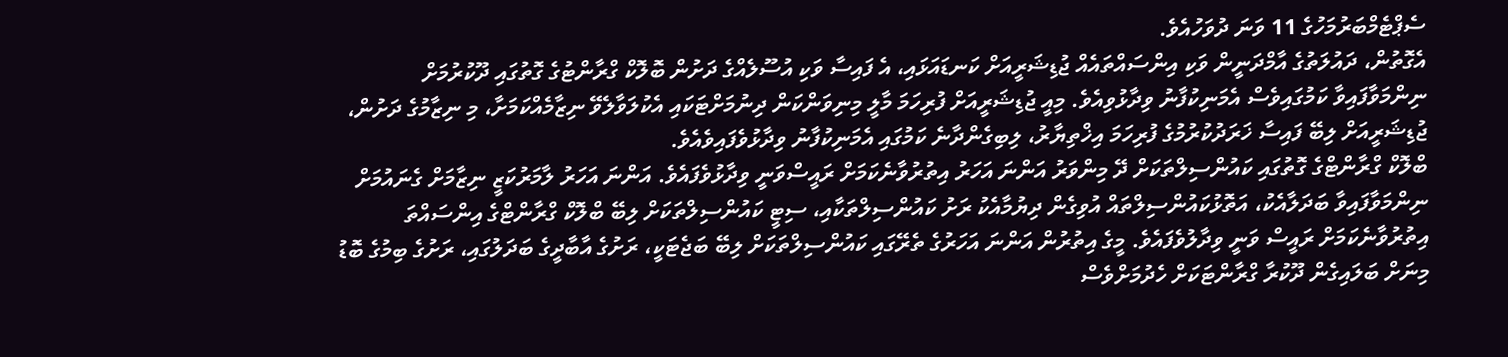ސެޕްޓެމްބަރުމަހުގެ 11 ވަނަ ދުވަހުއެވެ.
އެގޮތުން، ދައުލަތުގެ އާމްދަނީން ވަކި އިންސައްތައެއް ޖުޑިޝަރީއަށް ކަނޑައަޅައި، އެ ފައިސާ ވަކި އުސޫލެއްގެ ދަށުން ބޮލޮކް ގްރާންޓުގެ ގޮތުގައި ދޫކުރުމަށް ނިންމަވާފައިވާ ކަމުގައިވެސް އެމަނިކުފާނު ވިދާޅުވިއެވެ. މިއީ ޖުޑިޝަރީއަށް ފުރިހަމަ މާލީ މިނިވަންކަން ދިނުމަށްޓަކައި އެކުލަވާލެވޭ ނިޒާމެއްކަމަށާ، މި ނިޒާމުގެ ދަށުން، ޖުޑިޝަރީއަށް ލިބޭ ފައިސާ ޚަރަދުކުރުމުގެ ފުރިހަމަ އިޚްތިޔާރު، ލިބިގެންދާނެ ކަމުގައި އެމަނިކުފާނު ވިދާޅުވެފައިވެއެވެ.
ބްލޮކް ގްރާންޓްގެ ގޮތުގައި ކައުންސިލްތަކަށް ދޭ މިންވަރު އަންނަ އަހަރު އިތުރުވާނެކަމަށް ރައީސްވަނީ ވިދާޅުވެފައެވެ. އަންނަ އަހަރު ލާމަރުކަޒީ ނިޒާމަށް ގެނައުމަށް ނިންމަވާފައިވާ ބަދަލާއެކު، އަތޮޅުކައުންސިލްތައް އުވިގެން ދިޔުމާއެކު ރަށު ކައުންސިލްތަކާއި، ސިޓީ ކައުންސިލްތަކަށް ލިބޭ ބްލޮކް ގްރާންޓްގެ އިންސައްތަ އިތުރުވާނެކަމަށް ރައީސް ވަނީ ވިދާލުވެފައެވެ. މީގެ އިތުރުން އަންނަ އަހަރުގެ ތެރޭގައި ކައުންސިލްތަކަށް ލިބޭ ބަޖެޓަކީ، ރަށުގެ އާބާދީގެ ބަދަލުގައި، ރަށުގެ ބިމުގެ ބޮޑު މިނަށް ބަލައިގެން ދޫކުރާ ގްރާންޓަކަށް ހެދުމަށްވެސް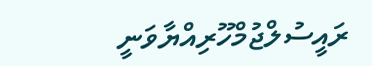ރައީސުލްޖުމްހޫރިއްޔާވަނީ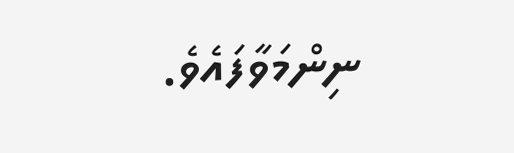ނިންމަވާފައެވެ.